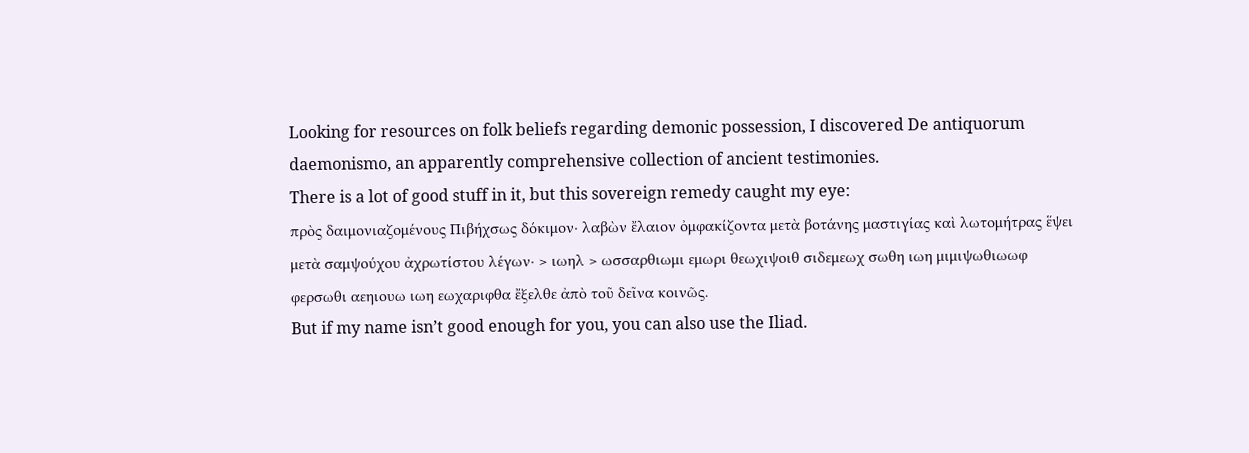Looking for resources on folk beliefs regarding demonic possession, I discovered De antiquorum daemonismo, an apparently comprehensive collection of ancient testimonies.
There is a lot of good stuff in it, but this sovereign remedy caught my eye:
πρὸς δαιμονιαζομένους Πιβήχσως δόκιμον· λαβὼν ἔλαιον ὀμφακίζοντα μετὰ βοτάνης μαστιγίας καὶ λωτομήτρας ἕψει μετὰ σαμψούχου ἀχρωτίστου λέγων· > ιωηλ > ωσσαρθιωμι εμωρι θεωχιψοιθ σιδεμεωχ σωθη ιωη μιμιψωθιωωφ φερσωθι αεηιουω ιωη εωχαριφθα ἔξελθε ἀπὸ τοῦ δεῖνα κοινῶς.
But if my name isn’t good enough for you, you can also use the Iliad.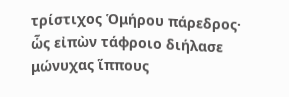τρίστιχος Ὁμήρου πάρεδρος·
ὧς εἰπὼν τάφροιο διήλασε μώνυχας ἵππους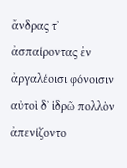ἄνδρας τ᾽ ἀσπαίροντας ἐν ἀργαλέοισι φόνοισιν
αὐτοὶ δ᾽ ἱδρῶ πολλὸν ἀπενίζοντο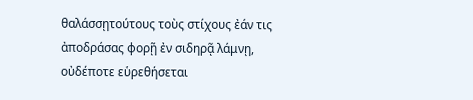θαλάσσῃτούτους τοὺς στίχους ἐάν τις ἀποδράσας φορῇ ἐν σιδηρᾷ λάμνῃ, οὐδέποτε εὑρεθήσεται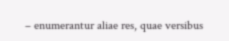– enumerantur aliae res, quae versibus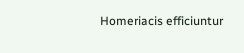Homeriacis efficiuntur